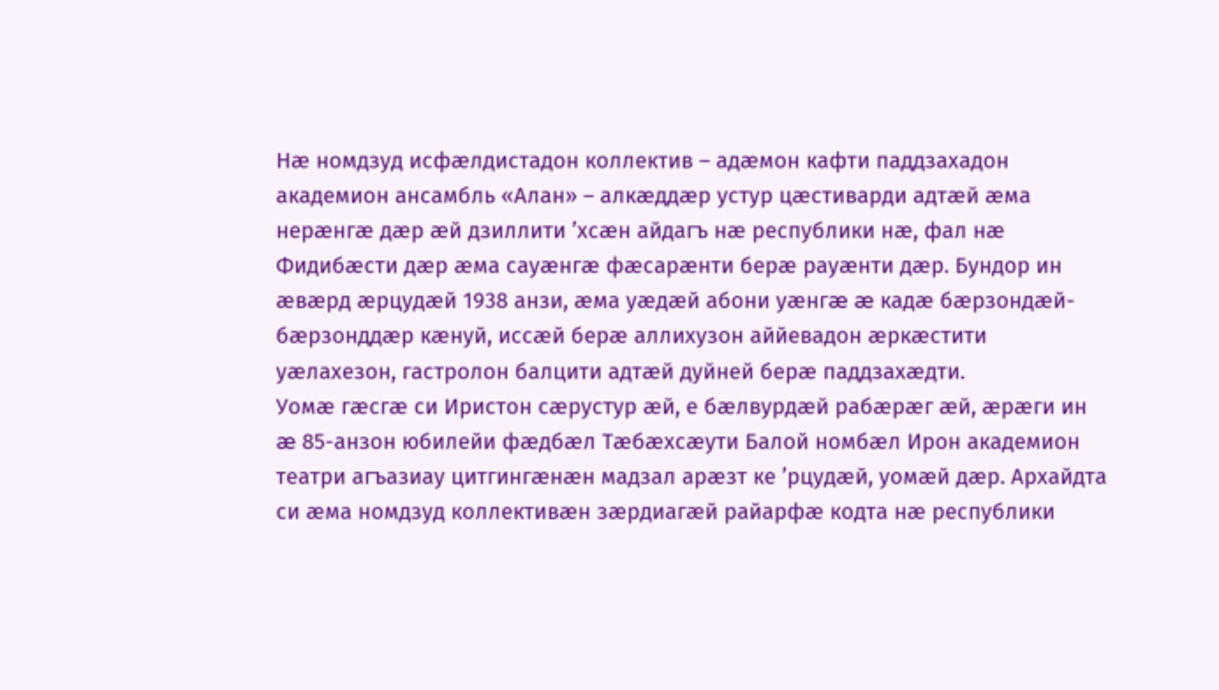Нæ номдзуд исфæлдистадон коллектив – адæмон кафти паддзахадон академион ансамбль «Алан» – алкæддæр устур цæстиварди адтæй æма нерæнгæ дæр æй дзиллити ’хсæн айдагъ нæ республики нæ, фал нæ Фидибæсти дæр æма сауæнгæ фæсарæнти берæ рауæнти дæр. Бундор ин æвæрд æрцудæй 1938 анзи, æма уæдæй абони уæнгæ æ кадæ бæрзондæй-бæрзонддæр кæнуй, иссæй берæ аллихузон аййевадон æркæстити уæлахезон, гастролон балцити адтæй дуйней берæ паддзахæдти.
Уомæ гæсгæ си Иристон сæрустур æй, е бæлвурдæй рабæрæг æй, æрæги ин æ 85-анзон юбилейи фæдбæл Тæбæхсæути Балой номбæл Ирон академион театри агъазиау цитгингæнæн мадзал арæзт ке ’рцудæй, уомæй дæр. Архайдта си æма номдзуд коллективæн зæрдиагæй райарфæ кодта нæ республики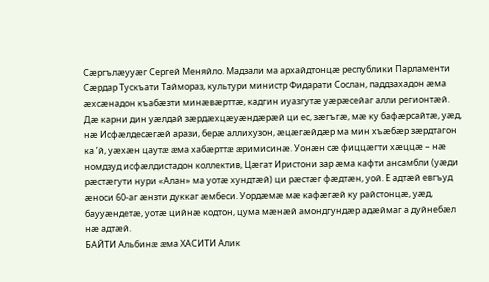Сæргълæууæг Сергей Меняйло. Мадзали ма архайдтонцæ республики Парламенти Сæрдар Тускъати Таймораз, культури министр Фидарати Сослан, паддзахадон æма æхсæнадон къабæзти минæвæрттæ, кадгин иуазгутæ уæрæсейаг алли регионтæй.
Дæ карни дин уæлдай зæрдæхцæуæндæрæй ци ес, зæгъгæ, мæ ку бафæрсайтæ, уæд, нæ Исфæлдесæгæй арази, берæ аллихузон, æцæгæйдæр ма мин хъæбæр зæрдтагон ка ’й, уæхæн цаутæ æма хабæрттæ æримисинæ. Уонæн сæ фиццæгти хæццæ – нæ номдзуд исфæлдистадон коллектив, Цæгат Иристони зар æма кафти ансамбли (уæди рæстæгути нури «Алан» ма уотæ хундтæй) ци рæстæг фæдтæн, уой. Е адтæй евгъуд æноси 60-аг æнзти дуккаг æмбеси. Уордæмæ мæ кафæгæй ку райстонцæ, уæд, баууæндетæ, уотæ цийнæ кодтон, цума мæнæй амондгундæр адæймаг а дуйнебæл нæ адтæй.
БАЙТИ Альбинæ æма ХАСИТИ Алик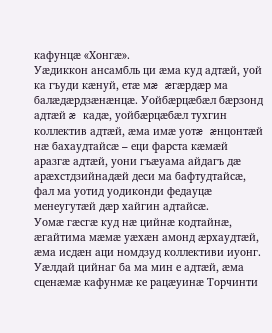кафунцæ «Хонгæ».
Уæдиккон ансамбль ци æма куд адтæй, уой ка гъуди кæнуй, етæ мæ æгæрдæр ма балæдæрдзæнæнцæ. Уойбæрцæбæл бæрзонд адтæй æ кадæ, уойбæрцæбæл тухгин коллектив адтæй, æма имæ уотæ æнцонтæй нæ бахаудтайсæ – еци фарста кæмæй аразгæ адтæй, уони гъæуама айдагъ дæ арæхстдзийнадæй деси ма бафтудтайсæ, фал ма уотид уодиконди федауцæ менеугутæй дæр хайгин адтайсæ.
Уомæ гæсгæ куд нæ цийнæ кодтайнæ, æгайтима мæмæ уæхæн амонд æрхаудтæй, æма исдæн аци номдзуд коллективи иуонг. Уæлдай цийнаг ба ма мин е адтæй, æма сценæмæ кафунмæ ке рацæуинæ Торчинти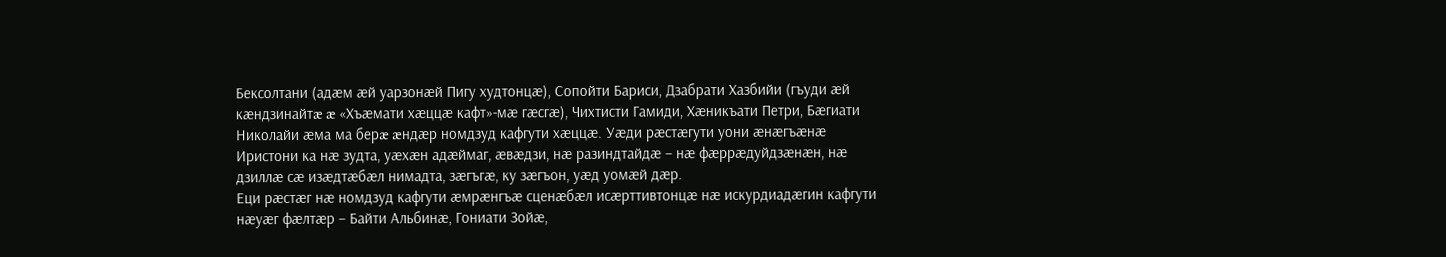Бексолтани (адæм æй уарзонæй Пигу худтонцæ), Сопойти Бариси, Дзабрати Хазбийи (гъуди æй кæндзинайтæ æ «Хъæмати хæццæ кафт»-мæ гæсгæ), Чихтисти Гамиди, Хæникъати Петри, Бæгиати Николайи æма ма берæ æндæр номдзуд кафгути хæццæ. Уæди рæстæгути уони æнæгъæнæ Иристони ка нæ зудта, уæхæн адæймаг, æвæдзи, нæ разиндтайдæ – нæ фæррæдуйдзæнæн, нæ дзиллæ сæ изæдтæбæл нимадта, зæгъгæ, ку зæгъон, уæд уомæй дæр.
Еци рæстæг нæ номдзуд кафгути æмрæнгъæ сценæбæл исæрттивтонцæ нæ искурдиадæгин кафгути нæуæг фæлтæр – Байти Альбинæ, Гониати Зойæ,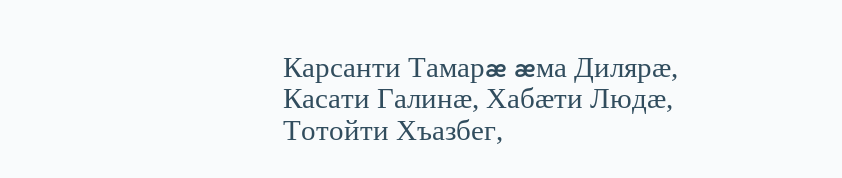Карсанти Тамарæ æма Дилярæ, Касати Галинæ, Хабæти Людæ, Тотойти Хъазбег,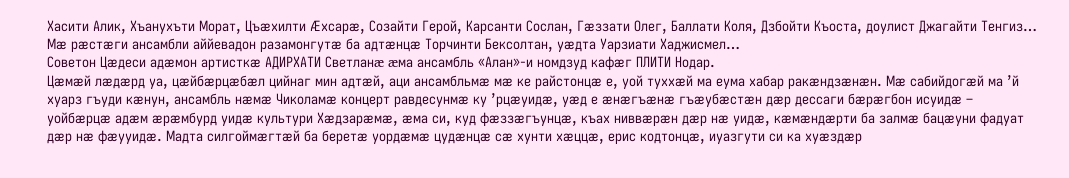Хасити Алик, Хъанухъти Морат, Цъæхилти Æхсарæ, Созайти Герой, Карсанти Сослан, Гæззати Олег, Баллати Коля, Дзбойти Къоста, доулист Джагайти Тенгиз… Мæ рæстæги ансамбли аййевадон разамонгутæ ба адтæнцæ Торчинти Бексолтан, уæдта Уарзиати Хаджисмел…
Советон Цæдеси адæмон артисткæ АДИРХАТИ Светланæ æма ансамбль «Алан»-и номдзуд кафæг ПЛИТИ Нодар.
Цæмæй лæдæрд уа, цæйбæрцæбæл цийнаг мин адтæй, аци ансамбльмæ мæ ке райстонцæ е, уой туххæй ма еума хабар ракæндзæнæн. Мæ сабийдогæй ма ’й хуарз гъуди кæнун, ансамбль нæмæ Чиколамæ концерт равдесунмæ ку ’рцæуидæ, уæд е æнæгъæнæ гъæубæстæн дæр дессаги бæрæгбон исуидæ – уойбæрцæ адæм æрæмбурд уидæ культури Хæдзарæмæ, æма си, куд фæззæгъунцæ, къах ниввæрæн дæр нæ уидæ, кæмæндæрти ба залмæ бацæуни фадуат дæр нæ фæууидæ. Мадта силгоймæгтæй ба беретæ уордæмæ цудæнцæ сæ хунти хæццæ, ерис кодтонцæ, иуазгути си ка хуæздæр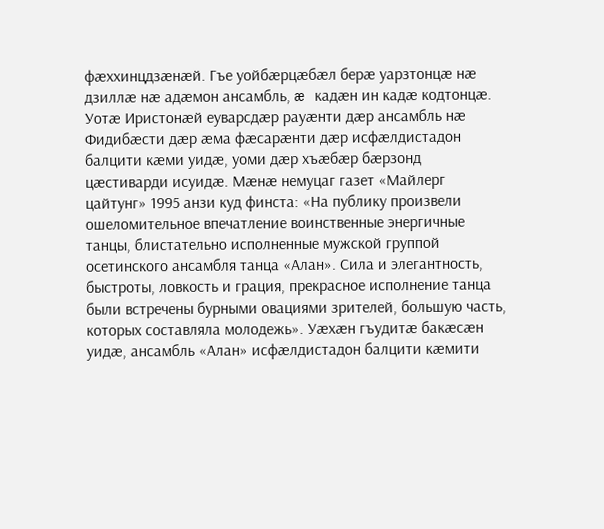фæххинцдзæнæй. Гъе уойбæрцæбæл берæ уарзтонцæ нæ дзиллæ нæ адæмон ансамбль, æ кадæн ин кадæ кодтонцæ. Уотæ Иристонæй еуварсдæр рауæнти дæр ансамбль нæ Фидибæсти дæр æма фæсарæнти дæр исфæлдистадон балцити кæми уидæ, уоми дæр хъæбæр бæрзонд цæстиварди исуидæ. Мæнæ немуцаг газет «Майлерг цайтунг» 1995 анзи куд финста: «На публику произвели ошеломительное впечатление воинственные энергичные танцы, блистательно исполненные мужской группой осетинского ансамбля танца «Алан». Сила и элегантность, быстроты, ловкость и грация, прекрасное исполнение танца были встречены бурными овациями зрителей, большую часть, которых составляла молодежь». Уæхæн гъудитæ бакæсæн уидæ, ансамбль «Алан» исфæлдистадон балцити кæмити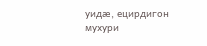уидæ, ецирдигон мухури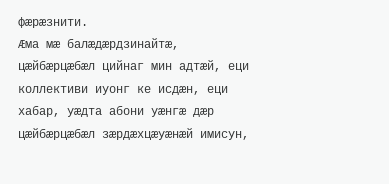фæрæзнити.
Æма мæ балæдæрдзинайтæ, цæйбæрцæбæл цийнаг мин адтæй, еци коллективи иуонг ке исдæн, еци хабар, уæдта абони уæнгæ дæр цæйбæрцæбæл зæрдæхцæуæнæй имисун,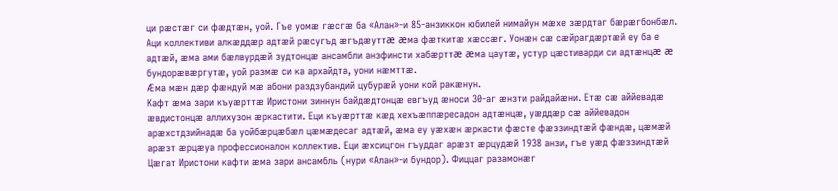ци рæстæг си фæдтæн, уой. Гъе уомæ гæсгæ ба «Алан»-и 85-анзиккон юбилей нимайун мæхе зæрдтаг бæрæгбонбæл.
Аци коллективи алкæддæр адтæй рæсугъд æгъдæуттæ æма фæткитæ хæссæг. Уонæн сæ сæйрагдæртæй еу ба е адтæй, æма ами бæлвурдæй зудтонцæ ансамбли анзфинсти хабæрттæ æма цаутæ, устур цæстиварди си адтæнцæ æ бундорæвæргутæ, уой размæ си ка архайдта, уони нæмттæ.
Æма мæн дæр фæндуй мæ абони раздзубандий цубурæй уони кой ракæнун.
Кафт æма зари къуæрттæ Иристони зиннун байдæдтонцæ евгъуд æноси 30-аг æнзти райдайæни. Етæ сæ аййевадæ æвдистонцæ аллихузон æркастити. Еци къуæрттæ кæд хехъæппæресадон адтæнцæ, уæддæр сæ аййевадон арæхстдзийнадæ ба уойбæрцæбæл цæмæдесаг адтæй, æма еу уæхæн æркасти фæсте фæззиндтæй фæндæ, цæмæй арæзт æрцæуа профессионалон коллектив. Еци æхсицгон гъуддаг арæзт æрцудæй 1938 анзи, гъе уæд фæззиндтæй Цæгат Иристони кафти æма зари ансамбль (нури «Алан»-и бундор). Фиццаг разамонæг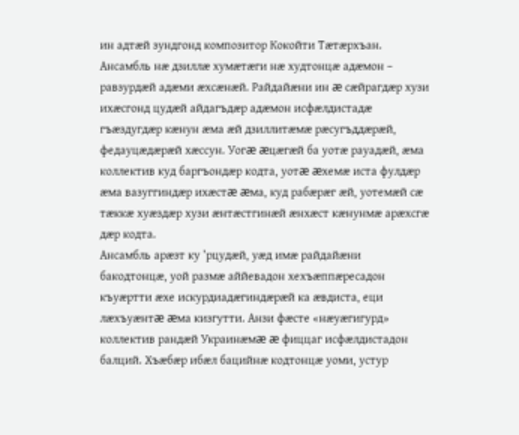ин адтæй зундгонд композитор Кокойти Тæтæрхъан.
Ансамбль нæ дзиллæ хумæтæги нæ худтонцæ адæмон – равзурдæй адæми æхсæнæй. Райдайæни ин æ сæйрагдæр хузи ихæсгонд цудæй айдагъдæр адæмон исфæлдистадæ гъæздугдæр кæнун æма æй дзиллитæмæ рæсугъддæрæй, федауцæдæрæй хæссун. Уогæ æцæгæй ба уотæ рауадæй, æма коллектив куд баргъондæр кодта, уотæ æхемæ иста фулдæр æма вазуггиндæр ихæстæ æма, куд рабæрæг æй, уотемæй сæ тæккæ хуæздæр хузи æнтæстгинæй æнхæст кæнунмæ арæхсгæ дæр кодта.
Ансамбль арæзт ку ’рцудæй, уæд имæ райдайæни бакодтонцæ, уой размæ аййевадон хехъæппæресадон къуæртти æхе искурдиадæгиндæрæй ка æвдиста, еци лæхъуæнтæ æма кизгутти. Анзи фæсте «нæуæгигурд» коллектив рандæй Украинæмæ æ фиццаг исфæлдистадон балций. Хъæбæр ибæл бацийнæ кодтонцæ уоми, устур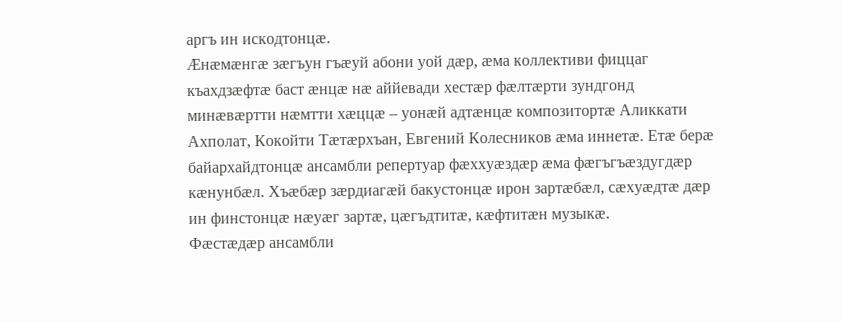аргъ ин искодтонцæ.
Æнæмæнгæ зæгъун гъæуй абони уой дæр, æма коллективи фиццаг къахдзæфтæ баст æнцæ нæ аййевади хестæр фæлтæрти зундгонд минæвæртти нæмтти хæццæ – уонæй адтæнцæ композитортæ Аликкати Ахполат, Кокойти Тæтæрхъан, Евгений Колесников æма иннетæ. Етæ берæ байархайдтонцæ ансамбли репертуар фæххуæздæр æма фæгъгъæздугдæр кæнунбæл. Хъæбæр зæрдиагæй бакустонцæ ирон зартæбæл, сæхуæдтæ дæр ин финстонцæ нæуæг зартæ, цæгъдтитæ, кæфтитæн музыкæ.
Фæстæдæр ансамбли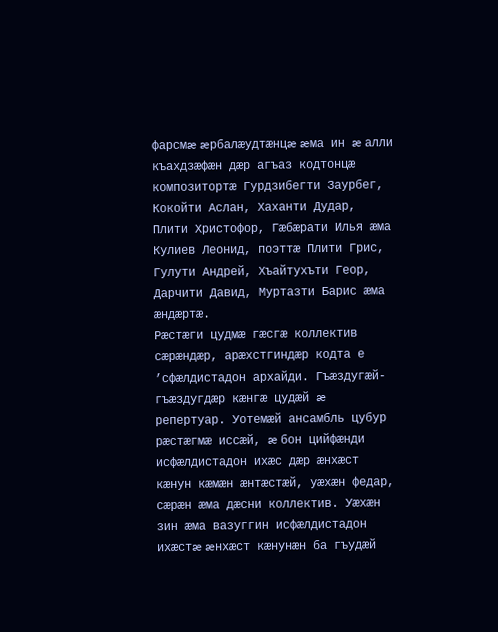фарсмæ æрбалæудтæнцæ æма ин æ алли къахдзæфæн дæр агъаз кодтонцæ композитортæ Гурдзибегти Заурбег, Кокойти Аслан, Хаханти Дудар, Плити Христофор, Гæбæрати Илья æма Кулиев Леонид, поэттæ Плити Грис, Гулути Андрей, Хъайтухъти Геор, Дарчити Давид, Муртазти Барис æма æндæртæ.
Рæстæги цудмæ гæсгæ коллектив сæрæндæр, арæхстгиндæр кодта е ’сфæлдистадон архайди. Гъæздугæй-гъæздугдæр кæнгæ цудæй æ репертуар. Уотемæй ансамбль цубур рæстæгмæ иссæй, æ бон цийфæнди исфæлдистадон ихæс дæр æнхæст кæнун кæмæн æнтæстæй, уæхæн федар, сæрæн æма дæсни коллектив. Уæхæн зин æма вазуггин исфæлдистадон ихæстæ æнхæст кæнунæн ба гъудæй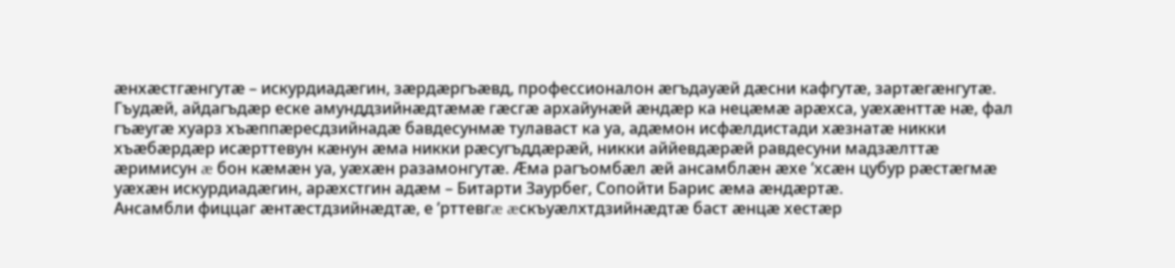æнхæстгæнгутæ – искурдиадæгин, зæрдæргъæвд, профессионалон æгъдауæй дæсни кафгутæ, зартæгæнгутæ. Гъудæй, айдагъдæр еске амунддзийнæдтæмæ гæсгæ архайунæй æндæр ка нецæмæ арæхса, уæхæнттæ нæ, фал гъæугæ хуарз хъæппæресдзийнадæ бавдесунмæ тулаваст ка уа, адæмон исфæлдистади хæзнатæ никки хъæбæрдæр исæрттевун кæнун æма никки рæсугъддæрæй, никки аййевдæрæй равдесуни мадзæлттæ æримисун æ бон кæмæн уа, уæхæн разамонгутæ. Æма рагъомбæл æй ансамблæн æхе ’хсæн цубур рæстæгмæ уæхæн искурдиадæгин, арæхстгин адæм – Битарти Заурбег, Сопойти Барис æма æндæртæ.
Ансамбли фиццаг æнтæстдзийнæдтæ, е ’рттевгæ æскъуæлхтдзийнæдтæ баст æнцæ хестæр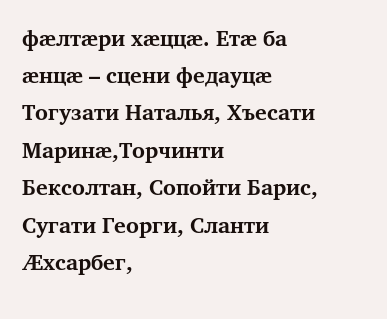фæлтæри хæццæ. Етæ ба æнцæ – сцени федауцæ Тогузати Наталья, Хъесати Маринæ,Торчинти Бексолтан, Сопойти Барис, Сугати Георги, Сланти Æхсарбег,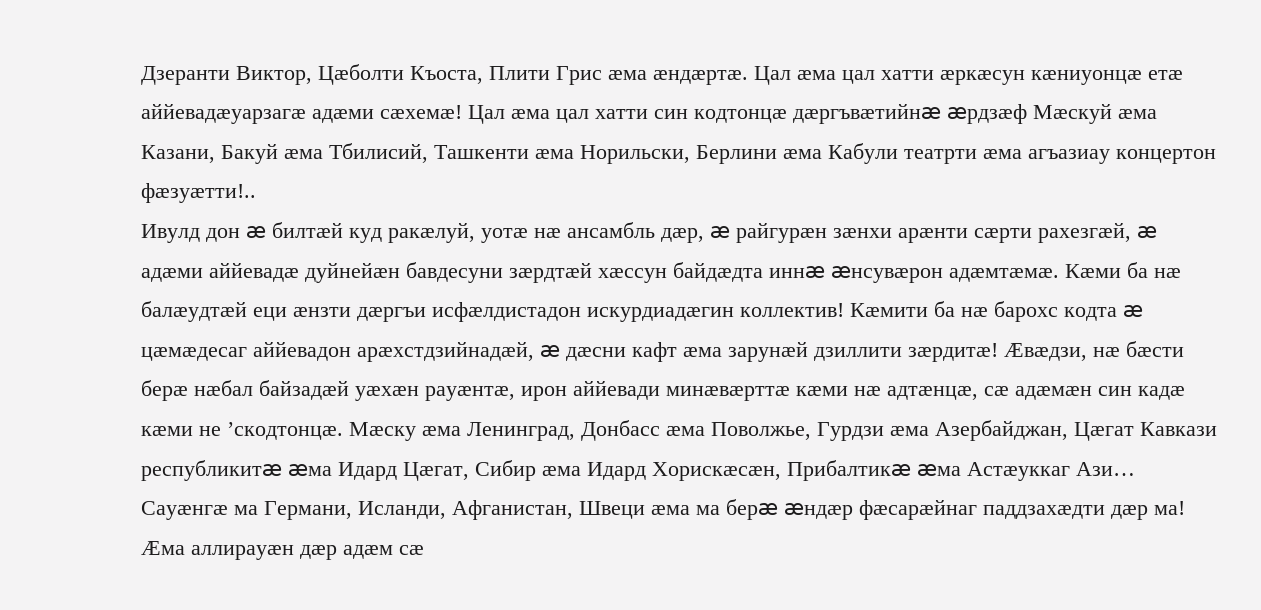Дзеранти Виктор, Цæболти Къоста, Плити Грис æма æндæртæ. Цал æма цал хатти æркæсун кæниуонцæ етæ аййевадæуарзагæ адæми сæхемæ! Цал æма цал хатти син кодтонцæ дæргъвæтийнæ æрдзæф Мæскуй æма Казани, Бакуй æма Тбилисий, Ташкенти æма Норильски, Берлини æма Кабули театрти æма агъазиау концертон фæзуæтти!..
Ивулд дон æ билтæй куд ракæлуй, уотæ нæ ансамбль дæр, æ райгурæн зæнхи арæнти сæрти рахезгæй, æ адæми аййевадæ дуйнейæн бавдесуни зæрдтæй хæссун байдæдта иннæ æнсувæрон адæмтæмæ. Кæми ба нæ балæудтæй еци æнзти дæргъи исфæлдистадон искурдиадæгин коллектив! Кæмити ба нæ барохс кодта æ цæмæдесаг аййевадон арæхстдзийнадæй, æ дæсни кафт æма зарунæй дзиллити зæрдитæ! Æвæдзи, нæ бæсти берæ нæбал байзадæй уæхæн рауæнтæ, ирон аййевади минæвæрттæ кæми нæ адтæнцæ, сæ адæмæн син кадæ кæми не ’скодтонцæ. Мæску æма Ленинград, Донбасс æма Поволжье, Гурдзи æма Азербайджан, Цæгат Кавкази республикитæ æма Идард Цæгат, Сибир æма Идард Хорискæсæн, Прибалтикæ æма Астæуккаг Ази… Сауæнгæ ма Германи, Исланди, Афганистан, Швеци æма ма берæ æндæр фæсарæйнаг паддзахæдти дæр ма!
Æма аллирауæн дæр адæм сæ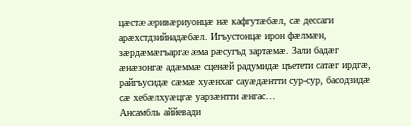цæстæ æривæриуонцæ нæ кафгутæбæл, сæ дессаги арæхстдзийнадæбæл. Игъустонцæ ирон фæлмæн, зæрдæмæгъаргæ æма рæсугъд зартæмæ. Зали бадæг æнæзонгæ адæммæ сценæй радумидæ цъетети сатæг ирдгæ, райгъусидæ сæмæ хуæнхаг сауæдæнтти сур-сур, басодзидæ сæ хебæлхуæцгæ уарзæнтти æнгас…
Ансамбль аййевади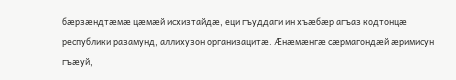бæрзæндтæмæ цæмæй исхизтайдæ, еци гъуддаги ин хъæбæр агъаз кодтонцæ республики разамунд, аллихузон организацитæ. Æнæмæнгæ сæрмагондæй æримисун гъæуй,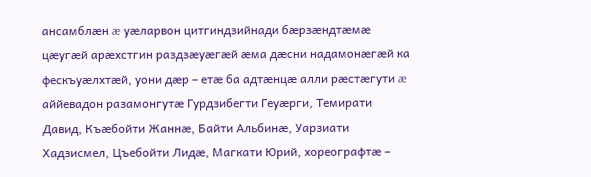ансамблæн æ уæларвон цитгиндзийнади бæрзæндтæмæ цæугæй арæхстгин раздзæуæгæй æма дæсни надамонæгæй ка фескъуæлхтæй, уони дæр – етæ ба адтæнцæ алли рæстæгути æ аййевадон разамонгутæ Гурдзибегти Геуæрги, Темирати Давид, Къæбойти Жаннæ, Байти Альбинæ, Уарзиати Хадзисмел, Цъебойти Лидæ, Магкати Юрий, хореографтæ –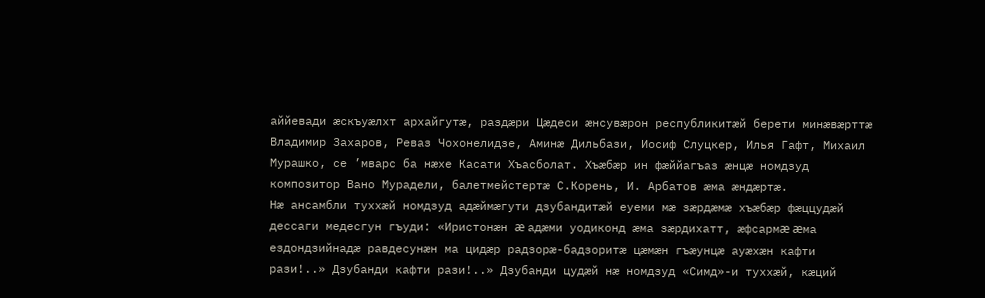аййевади æскъуæлхт архайгутæ, раздæри Цæдеси æнсувæрон республикитæй берети минæвæрттæ Владимир Захаров, Реваз Чохонелидзе, Аминæ Дильбази, Иосиф Слуцкер, Илья Гафт, Михаил Мурашко, се ’мварс ба нæхе Касати Хъасболат. Хъæбæр ин фæййагъаз æнцæ номдзуд композитор Вано Мурадели, балетмейстертæ С.Корень, И. Арбатов æма æндæртæ.
Нæ ансамбли туххæй номдзуд адæймæгути дзубандитæй еуеми мæ зæрдæмæ хъæбæр фæццудæй дессаги медесгун гъуди: «Иристонæн æ адæми уодиконд æма зæрдихатт, æфсармæ æма ездондзийнадæ равдесунæн ма цидæр радзорæ-бадзоритæ цæмæн гъæунцæ ауæхæн кафти рази!..» Дзубанди кафти рази!..» Дзубанди цудæй нæ номдзуд «Симд»-и туххæй, кæций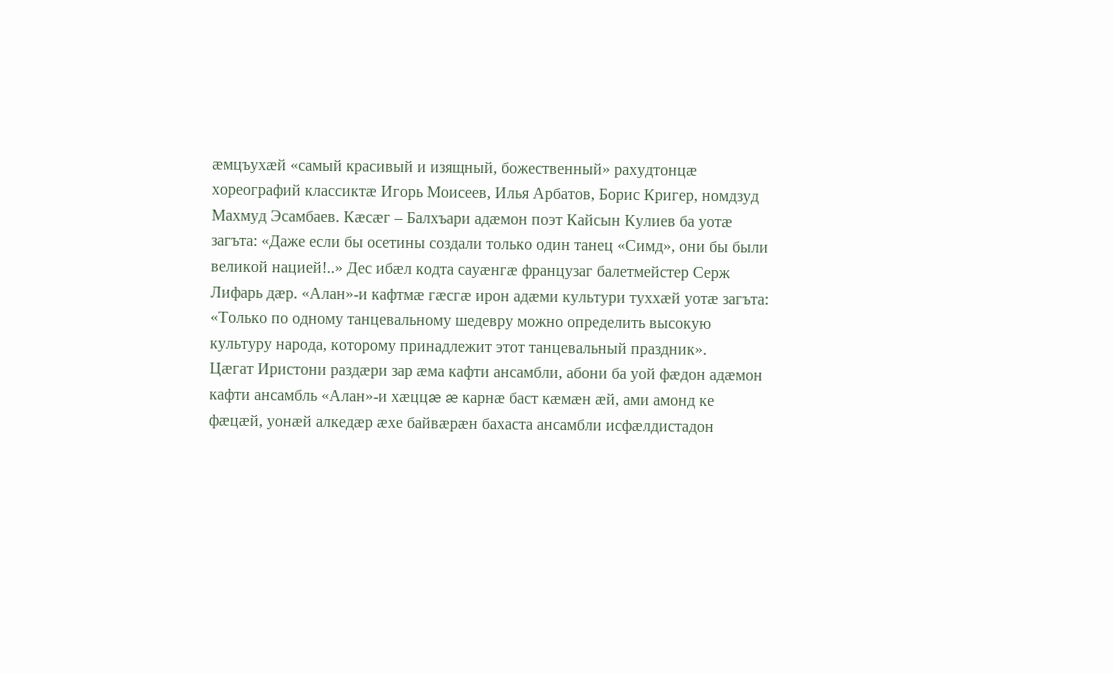æмцъухæй «самый красивый и изящный, божественный» рахудтонцæ хореографий классиктæ Игорь Моисеев, Илья Арбатов, Борис Кригер, номдзуд Махмуд Эсамбаев. Кæсæг – Балхъари адæмон поэт Кайсын Кулиев ба уотæ загъта: «Даже если бы осетины создали только один танец «Симд», они бы были великой нацией!..» Дес ибæл кодта сауæнгæ французаг балетмейстер Серж Лифарь дæр. «Алан»-и кафтмæ гæсгæ ирон адæми культури туххæй уотæ загъта: «Только по одному танцевальному шедевру можно определить высокую культуру народа, которому принадлежит этот танцевальный праздник».
Цæгат Иристони раздæри зар æма кафти ансамбли, абони ба уой фæдон адæмон кафти ансамбль «Алан»-и хæццæ æ карнæ баст кæмæн æй, ами амонд ке фæцæй, уонæй алкедæр æхе байвæрæн бахаста ансамбли исфæлдистадон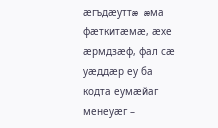æгъдæуттæ æма фæткитæмæ, æхе æрмдзæф, фал сæ уæддæр еу ба кодта еумæйаг менеуæг –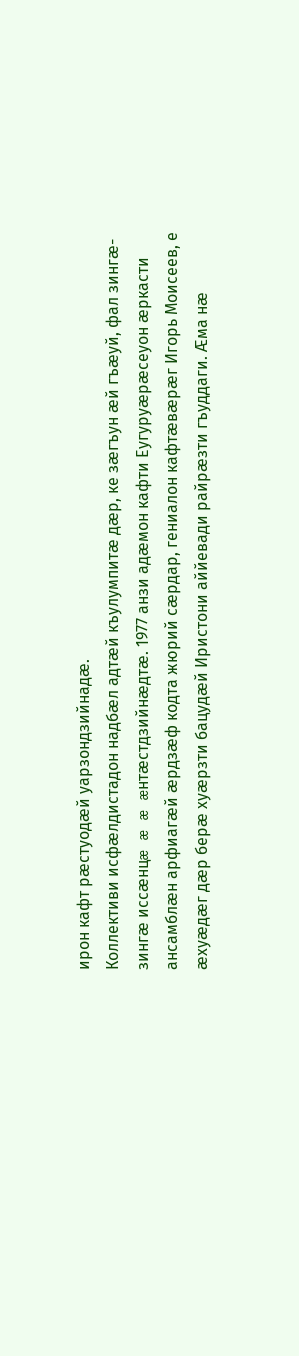ирон кафт рæстуодæй уарзондзийнадæ.
Коллективи исфæлдистадон надбæл адтæй къулумпитæ дæр, ке зæгъун æй гъæуй, фал зингæ-зингæ иссæнцæ æ æ æнтæстдзийнæдтæ. 1977 анзи адæмон кафти Еугуруæрæсеуон æркасти ансамблæн арфиагæй æрдзæф кодта жюрий сæрдар, гениалон кафтæвæрæг Игорь Моисеев, е æхуæдæг дæр берæ хуæрзти бацудæй Иристони аййевади райрæзти гъуддаги. Æма нæ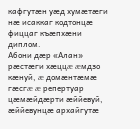кафгутæн уæд хумæтæги нæ исаккаг кодтонцæ фиццаг къæпхæни диплом.
Абони дæр «Алан» рæстæги хæццæ æмдзо кæнуй, æ домæнтæмæ гæсгæ æ репертуар цæмæйдæрти æййевуй, æййевунцæ архайгутæ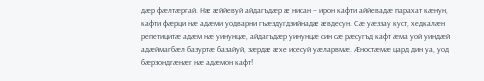дæр фæлтæргай. Нæ æййевуй айдагъдæр æ нисан – ирон кафти аййевадæ парахат кæнун, кафти фæрци нæ адæми уодварни гъæздугдзийнадæ æвдесун. Сæ уæззау куст, хедкалæн репетицитæ адæм нæ уинунцæ, айдагъдæр уинунцæ син сæ рæсугъд кафт æма уой уиндæй адæймагбæл базуртæ базайуй, зæрдæ æхе исесуй уæларвмæ. Æностæмæ цард дин уа, уод бæрзондгæнæг нæ адæмон кафт!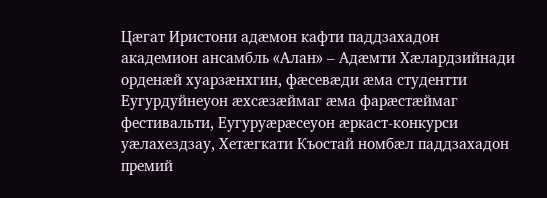Цæгат Иристони адæмон кафти паддзахадон академион ансамбль «Алан» – Адæмти Хæлардзийнади орденæй хуарзæнхгин, фæсевæди æма студентти Еугурдуйнеуон æхсæзæймаг æма фарæстæймаг фестивальти, Еугуруæрæсеуон æркаст-конкурси уæлахездзау, Хетæгкати Къостай номбæл паддзахадон премий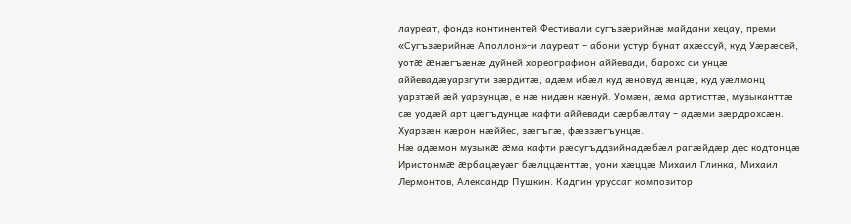лауреат, фондз континентей Фестивали сугъзæрийнæ майдани хецау, преми «Сугъзæрийнæ Аполлон»-и лауреат – абони устур бунат ахæссуй, куд Уæрæсей, уотæ æнæгъæнæ дуйней хореографион аййевади, барохс си унцæ аййевадæуарзгути зæрдитæ, адæм ибæл куд æновуд æнцæ, куд уæлмонц уарзтæй æй уарзунцæ, е нæ нидæн кæнуй. Уомæн, æма артисттæ, музыканттæ сæ уодæй арт цæгъдунцæ кафти аййевади сæрбæлтау – адæми зæрдрохсæн. Хуарзæн кæрон нæййес, зæгъгæ, фæззæгъунцæ.
Нæ адæмон музыкæ æма кафти рæсугъддзийнадæбæл рагæйдæр дес кодтонцæ Иристонмæ æрбацæуæг бæлццæнттæ, уони хæццæ Михаил Глинка, Михаил Лермонтов, Александр Пушкин. Кадгин уруссаг композитор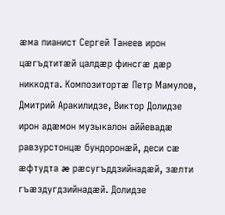æма пианист Сергей Танеев ирон цæгъдтитæй цалдæр финсгæ дæр никкодта. Композитортæ Петр Мамулов, Дмитрий Аракилидзе, Виктор Долидзе ирон адæмон музыкалон аййевадæ равзурстонцæ бундоронæй, деси сæ æфтудта æ рæсугъддзийнадæй, зæлти гъæздугдзийнадæй. Долидзе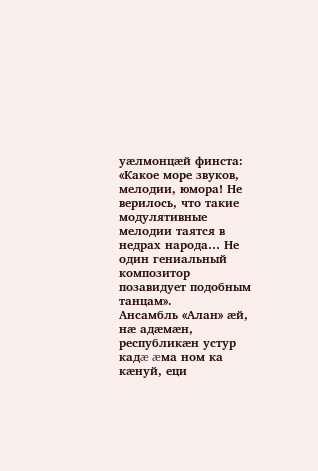уæлмонцæй финста: «Какое море звуков, мелодии, юмора! Не верилось, что такие модулятивные мелодии таятся в недрах народа… Не один гениальный композитор позавидует подобным танцам».
Ансамбль «Алан» æй, нæ адæмæн, республикæн устур кадæ æма ном ка кæнуй, еци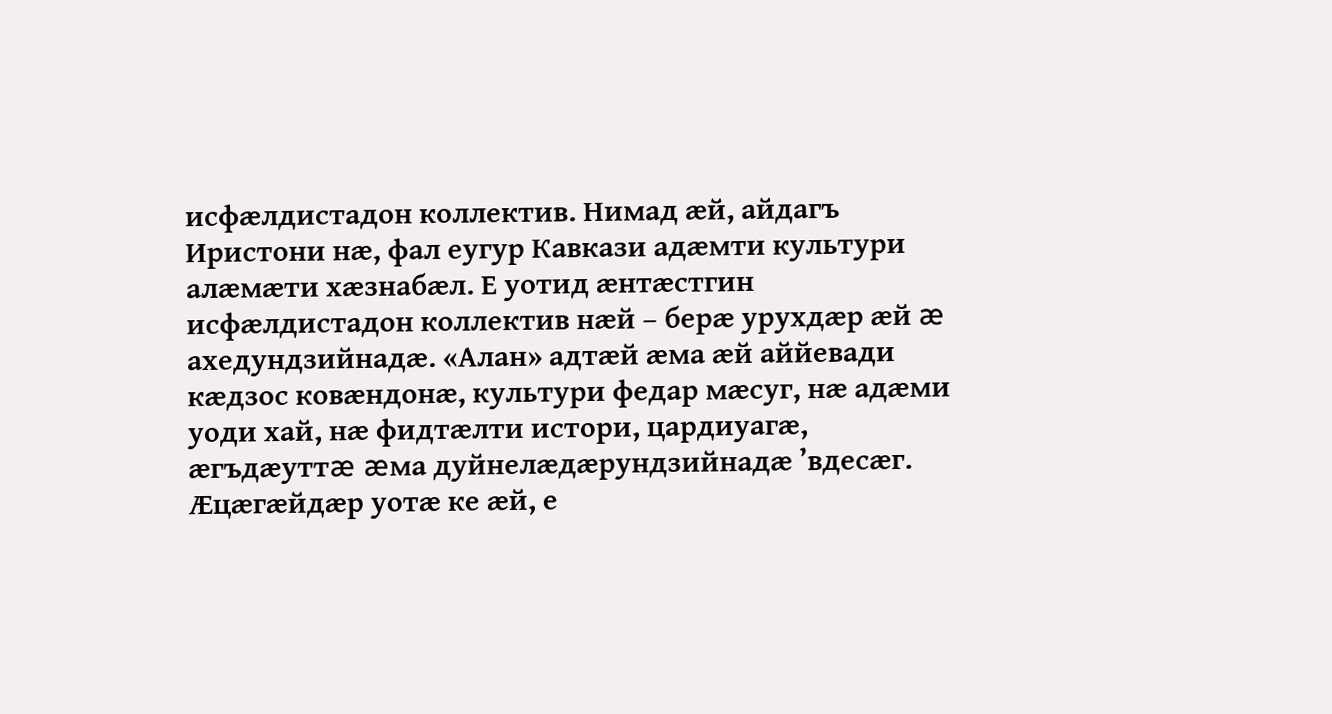исфæлдистадон коллектив. Нимад æй, айдагъ Иристони нæ, фал еугур Кавкази адæмти культури алæмæти хæзнабæл. Е уотид æнтæстгин исфæлдистадон коллектив нæй – берæ урухдæр æй æ ахедундзийнадæ. «Алан» адтæй æма æй аййевади кæдзос ковæндонæ, культури федар мæсуг, нæ адæми уоди хай, нæ фидтæлти истори, цардиуагæ, æгъдæуттæ æма дуйнелæдæрундзийнадæ ’вдесæг.
Æцæгæйдæр уотæ ке æй, е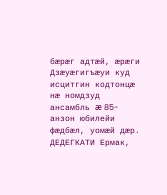бæрæг адтæй, æрæги Дзæуæгигъæуи куд исцитгин кодтонцæ нæ номдзуд ансамбль æ 85-анзон юбилейи фæдбæл, уомæй дæр.
ДЕДЕГКАТИ Ермак,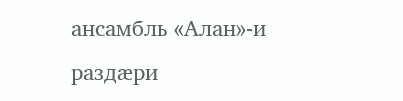ансамбль «Алан»-и раздæри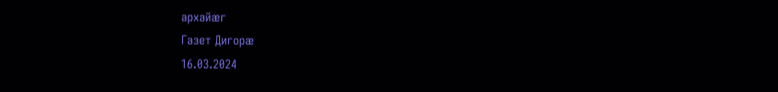архайæг
Газет Дигорæ
16.03.2024